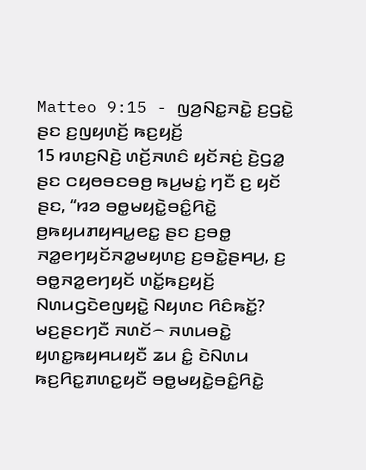Matteo 9:15 - ꤜꤤ꤬ꤡꤢ꤭ꤏꤢꤧ꤭ ꤢ꤬ꤞꤢꤧ꤭ ꤔꤢ ꤢ꤬ꤜꤟꤛꤢꤩ꤬ ꤒꤢ꤬ꤟꤢꤩ꤬
15 ꤙꤛꤢ꤬ꤡꤢꤧ꤬ ꤛꤢꤩ꤬ꤏꤛꤢꤨ ꤟꤢꤩꤏꤢꤦ꤬ ꤢꤧ꤬ꤞꤤ꤭ ꤔꤢ ꤍꤟꤥꤋꤢꤋꤥ꤬ ꤒꤣ꤬ꤗꤢꤦ꤭ ꤚꤢꤪ ꤢ꤬ ꤟꤢꤩ ꤔꤢ, “ꤙꤤ ꤋꤥ꤭ꤗꤟꤢꤧ꤭ꤋꤢꤨ꤭ꤖꤢꤧ꤭ ꤥ꤬ꤒꤟꤣꤊꤟꤌꤣ꤭ꤕꤢ꤭ ꤔꤢ ꤢ꤬ꤋꤥ꤭ ꤏꤤ꤭ꤕꤚꤟꤢꤩꤏꤤ꤭ꤗꤟꤛꤢ꤬ ꤢ꤬ꤋꤢꤧ꤭ꤔꤌꤣ꤬, ꤢ꤬ ꤋꤥ꤭ꤏꤤ꤭ꤕꤚꤟꤢꤩ ꤛꤢꤩ꤭ꤒꤢ꤬ꤟꤢꤩ꤬ ꤡꤛꤣꤞꤢꤧꤕꤜꤟꤢꤧ꤭ ꤡꤟꤛꤢ ꤖꤢꤨꤒꤢꤩ꤭? ꤗꤢ꤬ꤔꤢꤚꤢꤪ ꤏꤛꤢꤩ꤮ ꤏꤛꤣꤋꤢꤧ꤭ ꤟꤛꤢ꤭ꤒꤟꤌꤣꤟꤢꤪ ꤘꤣ ꤢꤨ꤭ ꤢꤧꤡꤛꤣ ꤒꤢ꤬ꤖꤢ꤭ꤊꤛꤢ꤭ꤟꤢꤪ ꤋꤥ꤭ꤗꤟꤢꤧ꤭ꤋꤢꤨ꤭ꤖꤢꤧ꤭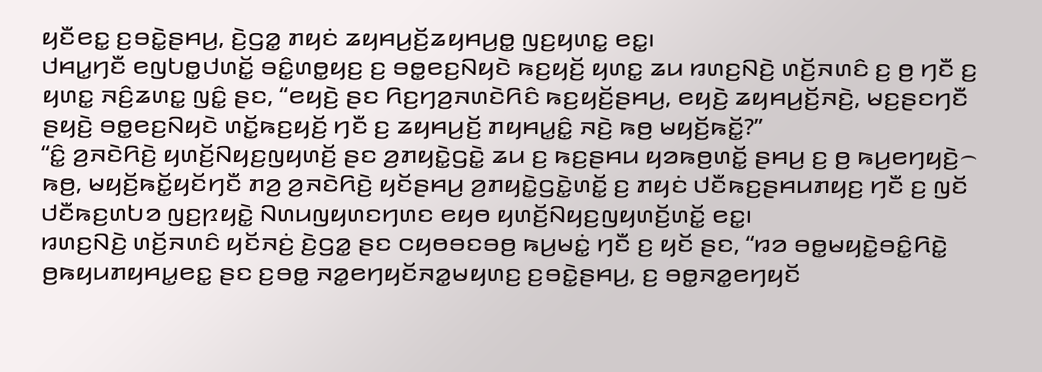ꤟꤢꤪꤕꤢ꤭ ꤢ꤬ꤋꤢꤧ꤭ꤔꤌꤣ꤬, ꤢꤧ꤬ꤞꤤ꤭ ꤊꤟꤢꤦ ꤘꤟꤌꤣ꤬ꤢꤩ꤬ꤘꤟꤌꤣ꤬ꤥ꤭ ꤜꤢ꤬ꤟꤛꤢ꤭ ꤕꤢ꤭꤯
ꤓꤌꤣ꤭ꤚꤢꤪ ꤕꤜꤝꤥ꤭ꤓꤛꤢꤩ꤭ ꤋꤢꤨ꤭ꤛꤥ꤭ꤟꤢ꤬ ꤢ꤬ ꤋꤥ꤭ꤕꤢ꤬ꤡꤟꤢꤧ ꤒꤢ꤬ꤟꤢꤩ꤬ ꤟꤛꤢ꤭ ꤘꤣ ꤙꤛꤢ꤬ꤡꤢꤧ꤬ ꤛꤢꤩ꤬ꤏꤛꤢꤨ ꤢ꤬ ꤥ꤬ ꤚꤢꤪ ꤢ꤬ ꤟꤛꤢ꤭ ꤏꤢꤨ꤬ꤘꤛꤢ꤭ ꤜꤢꤨ꤭ ꤔꤢ, “ꤕꤟꤢꤧ꤬ ꤔꤢ ꤖꤢ꤬ꤚꤤ꤬ꤏꤛꤢꤧꤖꤢꤨ ꤒꤢ꤬ꤟꤢꤩ꤬ꤔꤌꤣ꤬, ꤕꤟꤢꤧ꤬ ꤘꤟꤌꤣ꤬ꤢꤩ꤬ꤏꤢꤧ꤬, ꤗꤢ꤬ꤔꤢꤚꤢꤪ ꤔꤟꤢꤧ꤬ ꤋꤥ꤭ꤕꤢ꤬ꤡꤟꤢꤧ ꤛꤢꤩ꤭ꤒꤢ꤬ꤟꤢꤩ꤬ ꤚꤢꤪ ꤢ꤬ ꤘꤟꤌꤣ꤬ꤢꤩ꤬ ꤊꤟꤌꤣ꤭ꤢꤨ꤭ ꤏꤢꤧ꤬ ꤒꤥ꤬ ꤗꤟꤢꤩ꤬ꤒꤢꤩ꤭?”
“ꤢꤨ꤭ ꤤ꤬ꤏꤢꤧꤖꤢꤧ꤬ ꤟꤛꤢꤩ꤬ꤡꤟꤢ꤬ꤜꤟꤛꤢꤩ꤬ ꤔꤢ ꤤ꤬ꤊꤟꤢꤧ꤭ꤞꤢꤧ꤭ ꤘꤣ ꤢ꤬ ꤒꤢ꤬ꤔꤌꤣ ꤟꤤꤒꤥ꤬ꤛꤢꤩ꤭ ꤔꤌꤣ꤬ ꤢ꤬ ꤥ꤬ ꤒꤣ꤬ꤕꤚꤟꤢꤧ꤬꤮ ꤒꤥ꤬, ꤗꤟꤢꤩ꤬ꤒꤢꤩ꤭ꤟꤢꤩꤚꤢꤪ ꤊꤤ꤬ ꤤ꤬ꤏꤢꤧꤖꤢꤧ꤬ ꤟꤢꤩꤔꤌꤣ꤬ ꤤ꤬ꤊꤟꤢꤧ꤭ꤞꤢꤧ꤭ꤛꤢꤩ꤭ ꤢ꤬ ꤊꤟꤢꤦ ꤓꤢꤪꤒꤢ꤬ꤔꤌꤣꤊꤟꤢ꤬ ꤚꤢꤪ ꤢ꤬ ꤜꤢꤩ ꤓꤢꤪꤒꤢ꤬ꤛꤝꤤ ꤜꤢ꤬ꤐꤟꤢꤧ꤭ ꤡꤛꤣꤜꤟꤛꤢꤚꤛꤢ ꤕꤟꤥ ꤟꤛꤢꤩ꤬ꤡꤟꤢ꤬ꤜꤟꤛꤢꤩ꤬ꤛꤢꤩ꤭ ꤕꤢ꤭꤯
ꤙꤛꤢ꤬ꤡꤢꤧ꤬ ꤛꤢꤩ꤬ꤏꤛꤢꤨ ꤟꤢꤩꤏꤢꤦ꤬ ꤢꤧ꤬ꤞꤤ꤭ ꤔꤢ ꤍꤟꤥꤋꤢꤋꤥ꤬ ꤒꤣ꤬ꤗꤢꤦ꤭ ꤚꤢꤪ ꤢ꤬ ꤟꤢꤩ ꤔꤢ, “ꤙꤤ ꤋꤥ꤭ꤗꤟꤢꤧ꤭ꤋꤢꤨ꤭ꤖꤢꤧ꤭ ꤥ꤬ꤒꤟꤣꤊꤟꤌꤣ꤭ꤕꤢ꤭ ꤔꤢ ꤢ꤬ꤋꤥ꤭ ꤏꤤ꤭ꤕꤚꤟꤢꤩꤏꤤ꤭ꤗꤟꤛꤢ꤬ ꤢ꤬ꤋꤢꤧ꤭ꤔꤌꤣ꤬, ꤢ꤬ ꤋꤥ꤭ꤏꤤ꤭ꤕꤚꤟꤢꤩ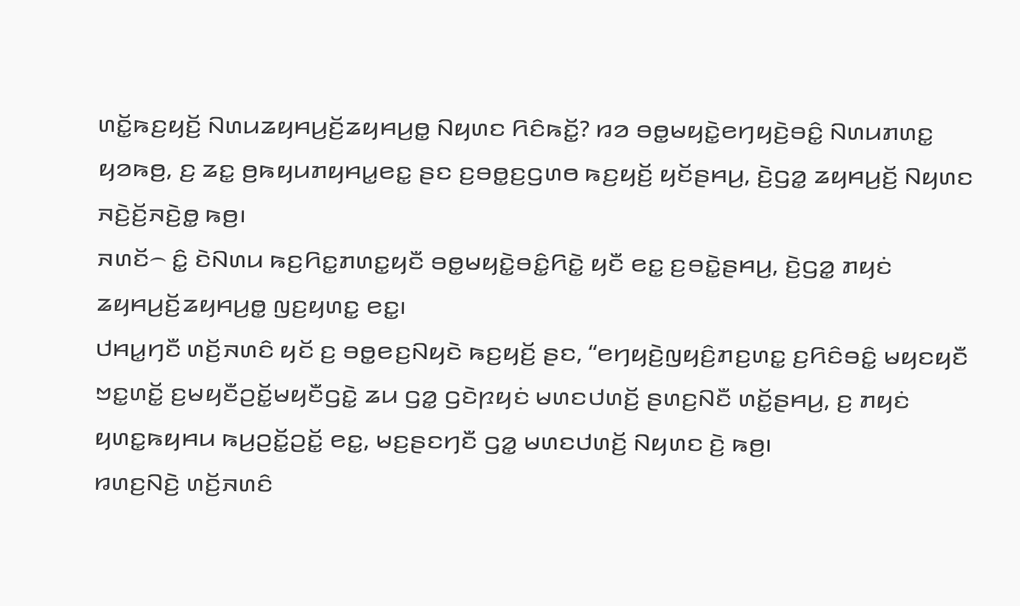ꤛꤢꤩ꤭ꤒꤢ꤬ꤟꤢꤩ꤬ ꤡꤛꤣꤘꤟꤌꤣ꤬ꤢꤩ꤬ꤘꤟꤌꤣ꤬ꤥ꤭ ꤡꤟꤛꤢ ꤖꤢꤨꤒꤢꤩ꤭? ꤙꤤ ꤋꤥ꤭ꤗꤟꤢꤧ꤭ꤕꤚꤟꤢꤧ꤬ꤋꤢꤨ꤭ ꤡꤛꤣꤊꤛꤢ꤭ ꤟꤤꤒꤥ꤬, ꤢ꤬ ꤘꤢ꤭ ꤥ꤬ꤒꤟꤣꤊꤟꤌꤣ꤭ꤕꤢ꤭ ꤔꤢ ꤢ꤬ꤋꤥ꤭ꤢ꤬ꤞꤛꤥ ꤒꤢ꤬ꤟꤢꤩ꤬ ꤟꤢꤩꤔꤌꤣ꤬, ꤢꤧ꤬ꤞꤤ꤭ ꤘꤟꤌꤣ꤬ꤢꤩ꤬ ꤡꤟꤛꤢ ꤏꤢꤧ꤬ꤢꤩ꤬ꤏꤢꤧ꤬ꤥ꤭ ꤒꤥ꤬꤯
ꤏꤛꤢꤩ꤮ ꤢꤨ꤭ ꤢꤧꤡꤛꤣ ꤒꤢ꤬ꤖꤢ꤭ꤊꤛꤢ꤭ꤟꤢꤪ ꤋꤥ꤭ꤗꤟꤢꤧ꤭ꤋꤢꤨ꤭ꤖꤢꤧ꤭ ꤟꤢꤪ ꤕꤢ꤭ ꤢ꤬ꤋꤢꤧ꤭ꤔꤌꤣ꤬, ꤢꤧ꤬ꤞꤤ꤭ ꤊꤟꤢꤦ ꤘꤟꤌꤣ꤬ꤢꤩ꤬ꤘꤟꤌꤣ꤬ꤥ꤭ ꤜꤢ꤬ꤟꤛꤢ꤭ ꤕꤢ꤭꤯
ꤓꤌꤣ꤭ꤚꤢꤪ ꤛꤢꤩ꤬ꤏꤛꤢꤨ ꤟꤢꤩ ꤢ꤬ ꤋꤥ꤭ꤕꤢ꤬ꤡꤟꤢꤧ ꤒꤢ꤬ꤟꤢꤩ꤬ ꤔꤢ, “ꤕꤚꤟꤢꤧ꤬ꤜꤟꤢꤨ꤬ꤊꤢ꤬ꤛꤢ꤭ ꤢ꤬ꤖꤢꤨꤋꤢꤨ꤭ ꤗꤟꤢꤟꤢꤪ ꤠꤢ꤭ꤛꤢꤩ꤭ ꤢ꤬ꤗꤟꤢꤪꤑꤢꤩ꤭ꤗꤟꤢꤪꤞꤢꤧ꤭ ꤘꤣ ꤞꤤ꤭ ꤞꤢꤧꤐꤟꤢꤦ ꤗꤛꤢꤓꤛꤢꤩ꤬ ꤔꤛꤢ꤬ꤡꤢꤪ ꤛꤢꤩ꤭ꤔꤌꤣ꤬, ꤢ꤬ ꤊꤟꤢꤦ ꤟꤛꤢ꤭ꤒꤟꤌꤣ ꤒꤣ꤬ꤑꤢꤩ꤭ꤑꤢꤩ꤭ ꤕꤢ꤭, ꤗꤢ꤬ꤔꤢꤚꤢꤪ ꤞꤤ꤭ ꤗꤛꤢꤓꤛꤢꤩ꤬ ꤡꤟꤛꤢ ꤢꤧ꤬ ꤒꤥ꤬꤯
ꤙꤛꤢ꤬ꤡꤢꤧ꤬ ꤛꤢꤩ꤬ꤏꤛꤢꤨ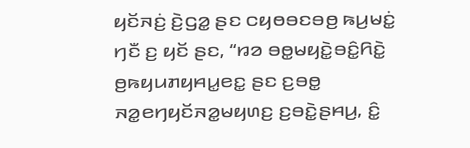ꤟꤢꤩꤏꤢꤦ꤬ ꤢꤧ꤬ꤞꤤ꤭ ꤔꤢ ꤍꤟꤥꤋꤢꤋꤥ꤬ ꤒꤣ꤬ꤗꤢꤦ꤭ ꤚꤢꤪ ꤢ꤬ ꤟꤢꤩ ꤔꤢ, “ꤙꤤ ꤋꤥ꤭ꤗꤟꤢꤧ꤭ꤋꤢꤨ꤭ꤖꤢꤧ꤭ ꤥ꤬ꤒꤟꤣꤊꤟꤌꤣ꤭ꤕꤢ꤭ ꤔꤢ ꤢ꤬ꤋꤥ꤭ ꤏꤤ꤭ꤕꤚꤟꤢꤩꤏꤤ꤭ꤗꤟꤛꤢ꤬ ꤢ꤬ꤋꤢꤧ꤭ꤔꤌꤣ꤬, ꤢꤨ꤭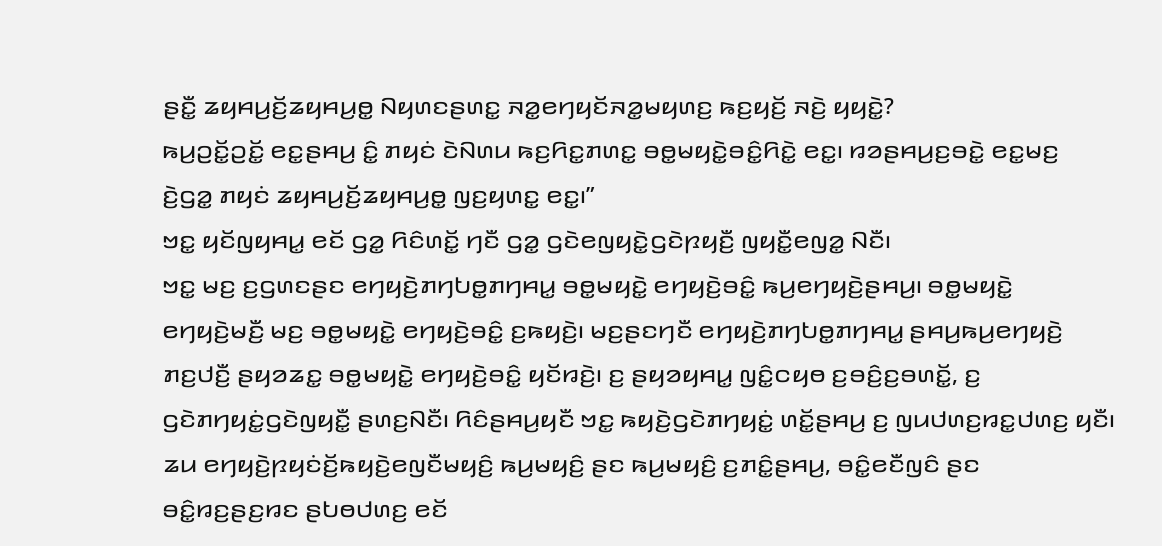ꤔꤢꤪ꤭ ꤘꤟꤌꤣ꤬ꤢꤩ꤬ꤘꤟꤌꤣ꤬ꤥ꤭ ꤡꤟꤛꤢꤔꤛꤢ꤭ ꤏꤤ꤭ꤕꤚꤟꤢꤩꤏꤤ꤭ꤗꤟꤛꤢ꤬ ꤒꤢ꤬ꤟꤢꤩ꤬ ꤏꤢꤧ꤬ ꤟꤟꤢꤧ꤭?
ꤒꤣ꤬ꤑꤢꤩ꤭ꤑꤢꤩ꤭ ꤕꤢ꤭ꤔꤌꤣ꤬ ꤢꤨ꤭ ꤊꤟꤢꤦ ꤢꤧꤡꤛꤣ ꤒꤢ꤬ꤖꤢ꤭ꤊꤛꤢ꤭ ꤋꤥ꤭ꤗꤟꤢꤧ꤭ꤋꤢꤨ꤭ꤖꤢꤧ꤭ ꤕꤢ꤭꤯ ꤙꤤꤔꤌꤣ꤬ꤢ꤬ꤋꤢꤧ꤭ ꤕꤢ꤭ꤗꤢ꤬ ꤢꤧ꤬ꤞꤤ꤭ ꤊꤟꤢꤦ ꤘꤟꤌꤣ꤬ꤢꤩ꤬ꤘꤟꤌꤣ꤬ꤥ꤭ ꤜꤢ꤬ꤟꤛꤢ꤭ ꤕꤢ꤭꤯”
ꤠꤢ꤭ ꤟꤢꤩꤜꤟꤌꤣ꤭ ꤕꤢꤩ ꤞꤤ꤭ ꤖꤢꤨꤛꤢꤩ꤭ ꤚꤢꤪ ꤞꤤ꤭ ꤞꤢꤧꤕꤜꤟꤢꤧ꤭ꤞꤢꤧꤐꤟꤢꤪ꤬ ꤜꤟꤢꤪ꤭ꤕꤜꤤ꤭ ꤡꤢꤪ꤯
ꤠꤢ꤭ ꤗꤢ꤬ ꤢ꤬ꤞꤛꤢꤔꤢ ꤕꤚꤟꤢꤧ꤬ꤊꤚꤝꤥ꤭ꤊꤚꤌꤣ꤭ ꤋꤥ꤭ꤗꤟꤢꤧ꤭ ꤕꤚꤟꤢꤧ꤬ꤋꤢꤨ꤭ ꤒꤣ꤬ꤕꤚꤟꤢꤧ꤬ꤔꤌꤣ꤬꤯ ꤋꤥ꤭ꤗꤟꤢꤧ꤭ ꤕꤚꤟꤢꤧ꤬ꤗꤢꤪ꤬ ꤗꤢ꤬ ꤋꤥ꤭ꤗꤟꤢꤧ꤭ ꤕꤚꤟꤢꤧ꤬ꤋꤢꤨ꤭ ꤢ꤬ꤒꤟꤢꤧ꤬꤯ ꤗꤢ꤬ꤔꤢꤚꤢꤪ ꤕꤚꤟꤢꤧ꤬ꤊꤚꤝꤥ꤭ꤊꤚꤌꤣ꤭ ꤔꤌꤣ꤬ꤒꤣ꤬ꤕꤚꤟꤢꤧ꤬ ꤊꤢ꤬ꤓꤢꤪ꤬ ꤔꤟꤤꤘꤢ꤭ ꤋꤥ꤭ꤗꤟꤢꤧ꤭ ꤕꤚꤟꤢꤧ꤬ꤋꤢꤨ꤭ ꤟꤢꤩꤙꤢꤧ꤬꤯ ꤢ꤬ ꤔꤟꤤꤟꤌꤣ꤭ ꤜꤢꤨ꤭ꤍꤟꤥ ꤢ꤬ꤋꤢꤨ꤬ꤢ꤬ꤋꤛꤢꤩ꤭, ꤢ꤬ ꤞꤢꤧꤊꤚꤟꤢꤦ꤭ꤞꤢꤧꤜꤟꤢꤪ꤭ ꤔꤛꤢ꤬ꤡꤢꤪ꤯ ꤖꤢꤨꤔꤌꤣ꤬ꤟꤢꤪ ꤠꤢ꤭ ꤒꤟꤢꤧ꤬ꤞꤢꤧꤊꤚꤟꤢꤦ꤭ ꤛꤢꤩ꤭ꤔꤌꤣ꤬ ꤢ꤬ ꤜꤣꤓꤛꤢ꤬ꤙꤢ꤭ꤓꤛꤢ꤬ ꤟꤢꤪ꤯
ꤘꤣ ꤕꤚꤟꤢꤧ꤬ꤐꤟꤢꤦꤢꤩ꤬ꤒꤟꤢꤧ꤬ꤕꤜꤢꤪꤗꤟꤢꤨ꤬ ꤒꤣ꤬ꤗꤟꤢꤨ꤬ ꤔꤢ ꤒꤣ꤬ꤗꤟꤢꤨ꤬ ꤢ꤬ꤊꤢꤨ꤭ꤔꤌꤣ꤬, ꤋꤢꤨ꤭ꤕꤢꤪꤜꤢꤨ ꤔꤢ ꤋꤢꤨ꤭ꤙꤢ꤬ꤔꤢ꤬ꤙꤢ ꤔꤝꤥꤓꤛꤢ꤬ ꤕꤢꤩ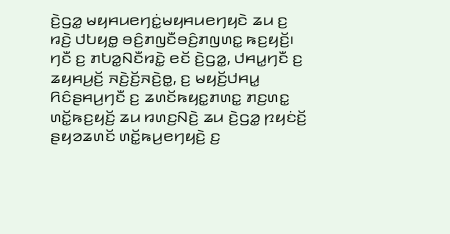ꤢꤧ꤬ꤞꤤ꤭ ꤗꤟꤌꤣꤕꤚꤢꤦ꤭ꤗꤟꤌꤣꤕꤚꤟꤢꤧ ꤘꤣ ꤢ꤬ ꤙꤢꤧ꤬ ꤓꤝꤟꤥ꤭ ꤋꤢꤨ꤬ꤊꤜꤢꤪꤋꤢꤨ꤬ꤊꤜꤛꤢ꤭ ꤒꤢ꤬ꤟꤢꤩ꤬꤯ ꤚꤢꤪ ꤢ꤬ ꤊꤝꤤ꤭ꤡꤢꤪꤙꤢꤧ꤭ ꤕꤢꤩ ꤢꤧ꤬ꤞꤤ꤭, ꤓꤌꤣ꤭ꤚꤢꤪ ꤢ꤬ ꤘꤟꤌꤣ꤬ꤢꤩ꤬ ꤏꤢꤧ꤬ꤢꤩ꤬ꤏꤢꤧ꤬ꤥ꤭, ꤢ꤬ ꤗꤟꤢꤩ꤬ꤓꤌꤣ꤭ ꤖꤢꤨꤔꤌꤣ꤬ꤚꤢꤪ ꤢ꤬ ꤘꤛꤢꤩꤒꤟꤢ꤭ꤊꤛꤢ꤭ ꤊꤢ꤬ꤛꤢ꤭ ꤛꤢꤩ꤭ꤒꤢ꤬ꤟꤢꤩ꤬ ꤘꤣ ꤙꤛꤢ꤬ꤡꤢꤧ꤬ ꤘꤣ ꤢꤧ꤬ꤞꤤ꤭ ꤐꤟꤢꤦꤢꤩ꤬ ꤔꤟꤤꤘꤛꤢꤩ ꤛꤢꤩ꤭ꤒꤣ꤬ꤕꤚꤟꤢꤧ꤬ ꤢ꤬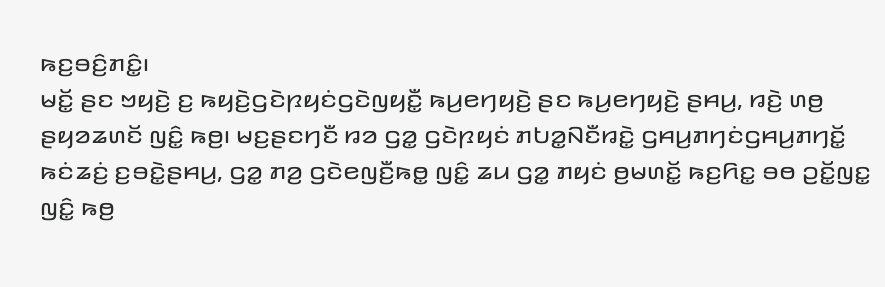ꤒꤢ꤬ꤋꤢꤨ꤬ꤊꤢꤨ꤭꤯
ꤗꤢꤩ꤭ ꤔꤢ ꤠꤟꤢꤧ꤬ ꤢ꤬ ꤒꤟꤢꤧ꤬ꤞꤢꤧꤐꤟꤢꤦꤞꤢꤧꤜꤟꤢꤪ꤭ ꤒꤣ꤬ꤕꤚꤟꤢꤧ꤬ ꤔꤢ ꤒꤣ꤬ꤕꤚꤟꤢꤧ꤬ ꤔꤌꤣ꤬, ꤙꤢꤧ꤬ ꤛꤥ꤬ ꤔꤟꤤꤘꤛꤢꤩ ꤜꤢꤨ꤭ ꤒꤥ꤬꤯ ꤗꤢ꤬ꤔꤢꤚꤢꤪ ꤙꤤ ꤞꤤ꤭ ꤞꤢꤧꤐꤟꤢꤦ ꤊꤝꤤ꤭ꤡꤢꤪꤙꤢꤧ꤭ ꤞꤌꤣ꤬ꤊꤚꤢꤦꤞꤌꤣ꤬ꤊꤚꤢꤩ꤭ ꤒꤢꤦꤘꤢꤦ꤬ ꤢ꤬ꤋꤢꤧ꤭ꤔꤌꤣ꤬, ꤞꤤ꤭ ꤊꤤ꤬ ꤞꤢꤧꤕꤜꤢꤪ꤬ꤒꤥ꤭ ꤜꤢꤨ꤭ ꤘꤣ ꤞꤤ꤭ ꤊꤟꤢꤦ ꤥ꤬ꤗꤛꤢꤩ꤭ ꤒꤢ꤬ꤖꤢ꤭ ꤋꤥ ꤑꤢꤩ꤭ꤜꤢ꤭ ꤜꤢꤨ꤭ ꤒꤥ꤬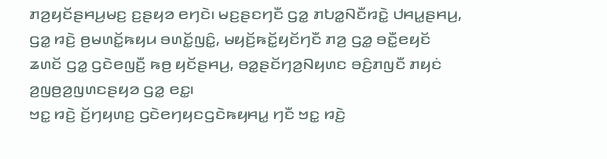ꤊꤤ꤬ꤟꤢꤩꤔꤌꤣ꤬ꤗꤢ꤬ ꤢ꤬ꤔꤟꤤ ꤕꤚꤢꤧ꤯ ꤗꤢ꤬ꤔꤢꤚꤢꤪ ꤞꤤ꤭ ꤊꤝꤤ꤭ꤡꤢꤪꤙꤢꤧ꤭ ꤓꤌꤣ꤭ꤔꤌꤣ꤬, ꤞꤤ꤭ ꤙꤢꤧ꤬ ꤥ꤬ꤗꤛꤢꤩ꤭ꤒꤟꤣ ꤋꤛꤢꤩ꤭ꤜꤢꤨ꤭, ꤗꤟꤢꤩ꤬ꤒꤢꤩ꤭ꤟꤢꤩꤚꤢꤪ ꤊꤤ꤬ ꤞꤤ꤭ ꤋꤢꤪ꤭ꤕꤟꤢꤩ ꤘꤛꤢꤩ ꤞꤤ꤭ ꤞꤢꤧꤕꤜꤢꤪ꤬ ꤒꤥ꤬ ꤟꤢꤩꤔꤌꤣ꤬, ꤋꤤ꤭ꤔꤢꤩꤚꤤ꤬ꤡꤟꤛꤢ ꤋꤢꤨ꤬ꤊꤜꤢꤪ ꤊꤟꤢꤦ ꤤ꤬ꤜꤥ꤬ꤤ꤬ꤜꤛꤢꤔꤟꤤ ꤞꤤ꤭ ꤕꤢ꤭꤯
ꤠꤢ꤭ ꤙꤢꤧ꤬ ꤢꤩ꤬ꤚꤟꤛꤢ꤬ ꤞꤢꤧꤕꤚꤟꤢꤞꤢꤧꤒꤟꤌꤣ꤭ ꤚꤢꤪ ꤠꤢ꤭ ꤙꤢꤧ꤬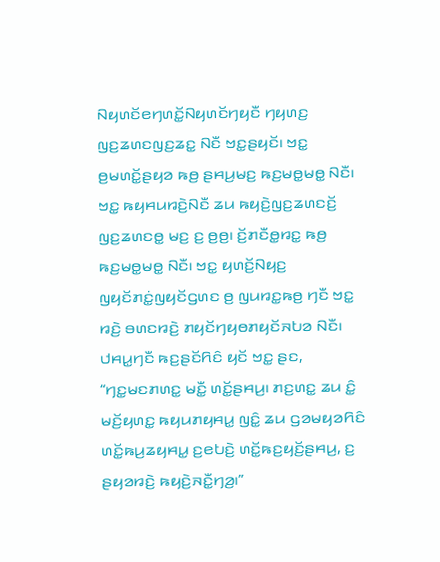ꤡꤟꤛꤢꤩꤕꤚꤛꤢꤩ꤭ꤡꤟꤛꤢꤩꤚꤟꤢꤪ ꤚꤟꤛꤢ꤬ ꤜꤢ꤬ꤘꤛꤢꤜꤢ꤬ꤘꤢ꤭ ꤡꤢꤪ ꤠꤢ꤭ꤔꤟꤢꤩ꤯ ꤠꤢ꤭ ꤥ꤬ꤗꤛꤢꤩ꤭ꤔꤟꤤ ꤒꤥ꤬ ꤔꤌꤣ꤬ꤗꤢ꤬ ꤒꤢ꤬ꤗꤥ꤭ꤗꤥ꤭ ꤡꤢꤪ꤯ ꤠꤢ꤭ ꤒꤟꤌꤣꤙꤢꤧ꤬ꤡꤢꤪ ꤘꤣ ꤒꤟꤢꤧ꤬ꤜꤢ꤬ꤘꤛꤢꤢꤩ꤬ ꤜꤢ꤬ꤘꤛꤢꤥ꤭ ꤗꤢ꤬ ꤢ꤬ ꤥ꤬ꤥ꤬꤯ ꤢꤩ꤬ꤊꤢꤪꤥ꤭ꤙꤢ꤭ ꤒꤥ꤬ ꤒꤢ꤬ꤗꤥ꤭ꤗꤥ꤭ ꤡꤢꤪ꤯ ꤠꤢ꤭ ꤟꤛꤢꤩ꤬ꤡꤟꤢ꤬ ꤜꤟꤢꤩꤊꤢꤦ꤭ꤜꤟꤢꤩꤞꤛꤢ ꤥ꤬ ꤜꤣꤙꤢ꤭ꤒꤥ꤬ ꤚꤢꤪ ꤠꤢ꤭ ꤙꤢꤧ꤬ ꤋꤛꤢꤙꤢꤧ꤬ ꤊꤟꤢꤩꤚꤟꤥꤊꤟꤢꤩꤏꤝꤤ ꤡꤢꤪ꤯
ꤓꤌꤣ꤭ꤚꤢꤪ ꤒꤢ꤬ꤔꤢꤩꤖꤢꤨ ꤟꤢꤩ ꤠꤢ꤭ ꤔꤢ, “ꤚꤢ꤭ꤗꤢꤊꤛꤢ꤭ ꤗꤢꤪ꤭ ꤛꤢꤩ꤭ꤔꤌꤣ꤬꤯ ꤊꤢ꤬ꤛꤢ꤭ ꤘꤣ ꤢꤨ꤭ ꤗꤢꤩ꤬ꤟꤛꤢ꤭ ꤒꤟꤣꤊꤟꤌꤣ꤭ ꤜꤢꤨ꤭ ꤘꤣ ꤞꤤꤗꤟꤤꤖꤢꤨ ꤛꤢꤩ꤭ꤒꤣ꤬ꤘꤟꤌꤣ꤭ ꤢ꤬ꤕꤝꤢꤧ꤬ ꤛꤢꤩ꤭ꤒꤢ꤬ꤟꤢꤩ꤬ꤔꤌꤣ꤬, ꤢ꤬ ꤔꤟꤤꤙꤢꤧ꤬ ꤒꤟꤢꤧ꤬ꤏꤢꤪ꤭ꤚꤤ꤬꤯”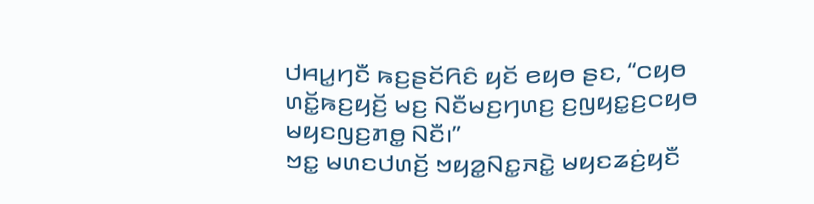ꤓꤌꤣ꤭ꤚꤢꤪ ꤒꤢ꤬ꤔꤢꤩꤖꤢꤨ ꤟꤢꤩ ꤕꤟꤥ ꤔꤢ, “ꤍꤟꤥ ꤛꤢꤩ꤭ꤒꤢ꤬ꤟꤢꤩ꤬ ꤗꤢ꤬ ꤡꤢꤪꤗꤢ꤬ꤚꤛꤢ꤬ ꤢ꤬ꤜꤟꤢ꤭ꤢ꤬ꤍꤟꤥ ꤗꤟꤢꤜꤢ꤬ꤊꤥ꤭ ꤡꤢꤪ꤯”
ꤠꤢ꤭ ꤗꤛꤢꤓꤛꤢꤩ꤬ ꤠꤟꤤ꤭ꤡꤢ꤭ꤏꤢꤧ꤭ ꤗꤟꤢꤘꤢꤦ꤬ꤟꤢꤪ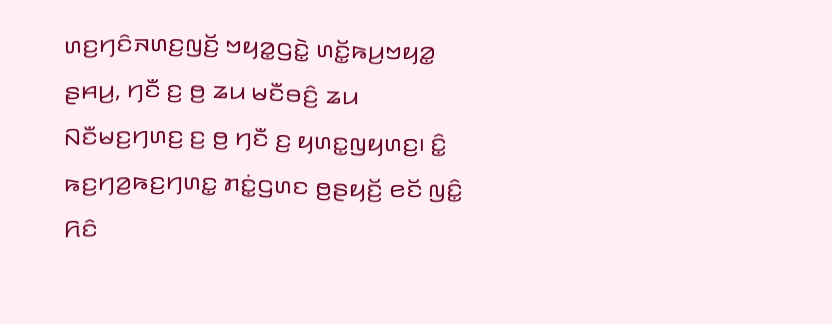ꤛꤢ꤬ꤚꤢꤨꤏꤛꤢ꤬ꤜꤢꤩ꤬ ꤠꤟꤤ꤭ꤞꤢꤧ꤭ ꤛꤢꤩ꤭ꤒꤣ꤬ꤠꤟꤤ꤭ ꤔꤌꤣ꤬, ꤚꤢꤪ ꤢ꤬ ꤥ꤬ ꤘꤣ ꤗꤢꤪꤋꤢꤨ꤬ ꤘꤣ ꤡꤢꤪꤗꤢ꤬ꤚꤛꤢ꤬ ꤢ꤬ ꤥ꤬ ꤚꤢꤪ ꤢ꤬ ꤟꤛꤢ꤭ꤜꤟꤛꤢ꤬꤯ ꤢꤨ꤭ ꤒꤢ꤬ꤚꤤ꤬ꤒꤢ꤬ꤚꤛꤢ꤭ ꤊꤢꤦ꤭ꤞꤛꤢ ꤥ꤬ꤔꤟꤢꤩ꤬ ꤕꤢꤩ ꤜꤢꤨ꤭ ꤖꤢꤨ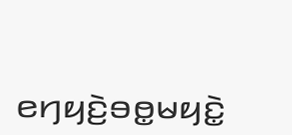ꤕꤚꤟꤢꤧ꤬ꤋꤥ꤭ꤗꤟꤢꤧ꤭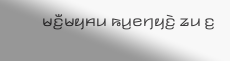ꤗꤢꤪ꤬ꤗꤟꤌꤣ ꤒꤣ꤬ꤕꤚꤟꤢꤧ꤬ ꤘꤣ ꤢ꤬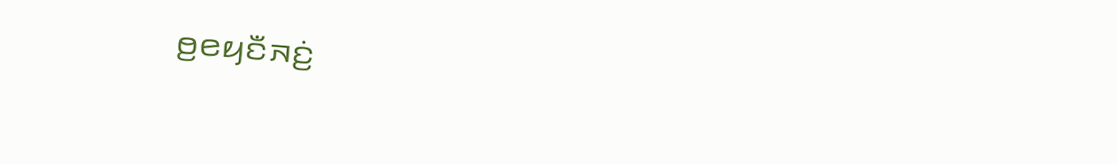ꤥ꤬ꤕꤟꤢꤪꤏꤢꤦ꤬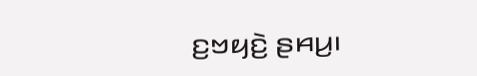ꤢ꤬ꤠꤟꤢꤧ꤬ ꤔꤌꤣ꤬꤯